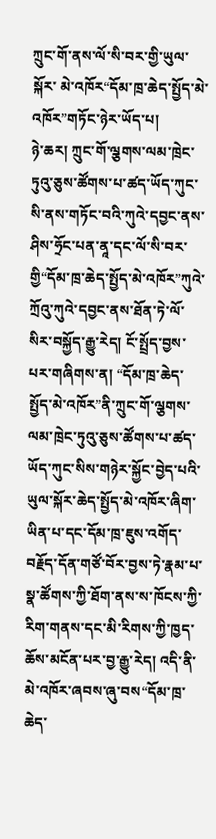ཀྲུང་གོ་ནས་ལོ་སི་བར་གྱི་ཡུལ་སྐོར་ མེ་འཁོར“དོམ་ཁྲ་ཆེད་སྤྱོད་མེ་འཁོར”གཏོང་ཉེར་ཡོད་པ།
ཉེ་ཆར། ཀྲུང་གོ་ལྕགས་ལམ་ཁྲེང་ཏུའུ་ཅུས་ཚོགས་པ་ཚད་ཡོད་ཀུང་སི་ནས་གཏོང་བའི་ཀུའེ་དབྱང་ནས་ཤིས་ཧྲོང་པན་ནཱ་དང་ལོ་སི་བར་གྱི“དོམ་ཁྲ་ཆེད་སྤྱོད་མེ་འཁོར”ཀུའེ་ཀྲོའུ་ཀུའེ་དབྱང་ནས་ཐོན་ཏེ་ལོ་སིར་བསྐྱོད་རྒྱུ་རེད། ངོ་སྤྲོད་བྱས་པར་གཞིགས་ན། “དོམ་ཁྲ་ཆེད་སྤྱོད་མེ་འཁོར”ནི་ཀྲུང་གོ་ལྕགས་ལམ་ཁྲེང་ཏུའུ་ཅུས་ཚོགས་པ་ཚད་ཡོད་ཀུང་སིས་གཉེར་སྐྱོང་བྱེད་པའི་ཡུལ་སྐོར་ཆེད་སྤྱོད་མེ་འཁོར་ཞིག་ཡིན་པ་དང་དོམ་ཁྲ་ཇུས་འགོད་བརྗོད་དོན་གཙོ་བོར་བྱས་ཏེ་རྣམ་པ་སྣ་ཚོགས་ཀྱི་ཐོག་ནས་ས་ཁོངས་ཀྱི་རིག་གནས་དང་མི་རིགས་ཀྱི་ཁྱད་ཆོས་མངོན་པར་བྱ་རྒྱུ་རེད། འདི་ནི་མེ་འཁོར་ཞབས་ཞུ་བས“དོམ་ཁྲ་ཆེད་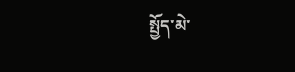སྤྱོད་མེ་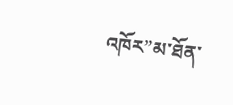འཁོར”མ་ཐོན་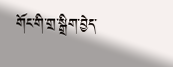གོང་གི་གྲ་སྒྲིག་བྱེད་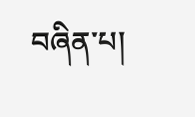བཞིན་པ།